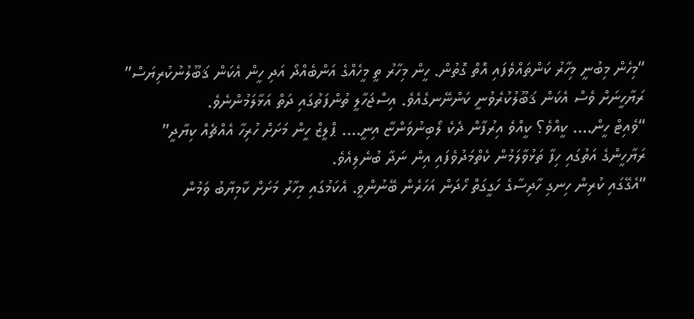“މިހެން މިބުނީ މިހާރު ކަންތައްވެފައި އޮތް ގޮތުން. ހީން މިހާރު ތީ މީހެއްގެ އަންބެއްދޯ އަދި ހީން އެކަން ޤަބޫލުނުކުރިޔަސް” ރަޔާހީނަށް ވެސް އެކަން ޤަބޫލުކުރެވުނީ ކަންނޭނގެއެވެ. އިސްޖަހާލީ ތުންފަތުގައި ދަތް އަޅާލަމުންނެވެ.
“ވެއިޓް ހީން…. ކީއްވެ؟ ކީއްވެ އިރުފާން ދެކެ ލޯބިނުވަންޏާ އިނީ…. ޕްލީޒް ހީން މަށަށް ހުރިހާ އެއްޗެއް ކިޔާދީ” ރަޔާހީންގެ އަތުގައި ހިފާ ތަޅުވާލަމުން ކެތްމަދުވެފައި އިން ނަދާ ބުނެލިއެވެ.
“އެގޭގައި ކުރިން ހިނގި ހާދިސާގެ ހަގީގަތް ހޯދަން އަހަރެން ބޭނުންވީ. އެކަމުގައި މިހާރު މަށަށް ކާމިޔާބު ވަމުން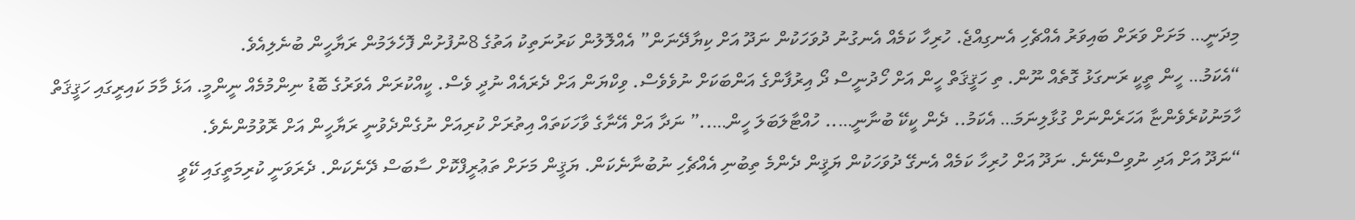މިދަނީ… މަށަށް ވަރަށް ބައިވަރު އެއްޗެހި އެނގިއްޖެ. ހުރިހާ ކަމެއް އެނގުނު ދުވަހަކުން ނަދޫ އަށް ކިޔާދޭނަން” އެއްލޮލުން ކަރުނަތިކު އަތުގެ 8ނުފުށުން ފޮހެލަމުން ރަޔާހީން ބުނެލިއެވެ.
“އެކަމު… ހީން ތީކީ ރަނގަޅު ގޮތެއް ނޫން. ތި ހަޤީޤަތް ހީން އަށް ހޯދުނީސް ދޯ އިރުފާންގެ އަންބަކަށް ނުވެވެސް. ވިކްޔަން އަށް ދެރައެއް ނުދީ ވެސް. ކީއްކުރަން އެވަރުގެ ބޮޑު ނިންމުމެއް ނީންމީ. އަޅެ މާމަ ކައިރީގައި ހަޤީޤަތް ހާމަނުކުރެވެންޏާ އަހަރެންނަށް ގުޅާލިނަމަ… އެކަމު.. ދެން ކީކޭ ބުނާނީ….. ހުއްޓާލަބަލަ ހީން…..” ނަދާ އަށް އޭނާގެ ވާހަކަތައް އިތުރަށް ކުރިއަށް ނުގެންދެވުނީ ރަޔާހީން އަށް ރޮވުމުންނެވެ.
“ނަދޫ އަށް އަދި ނުވިސްނޭނެ. ނަދޫ އަށް ހުރިހާ ކަމެއް އެނގޭ ދުވަހަކުން ޔަޤީން ދެންމެ ތިބުނި އެއްޗެހި ނުބުނާނެކަން. ޔަޤީން މަށަށް ތަޢުރީފްކޮށް ސާބަސް ދޭނެކަން. ދެރަވަނީ ކުރިމަތީގައި ކޭވީ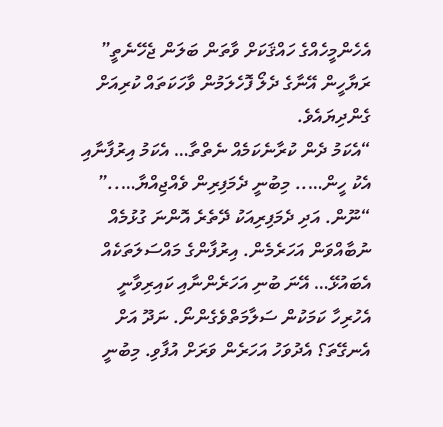އެހެންމީހެއްގެ ހައްޤަކަށް ވާތަން ބަލަން ޖެހޭނެތީ” ރަޔާހީން އޭނާގެ ދެލޯ ފޮހެލަމުން ވާހަކަތައް ކުރިއަށް ގެންދިޔައެވެ.
“އެކަމު ދެން ކުރާނެކަމެއް ނެތްތާ… އެކަމު އިރުފާނާއި އެކު ހީން….. މިބުނީ ދެމަފިރިން ވެއްޖިއްޔާ…..”
“ނޫން. އަދި ދެމަފިރިއަކު ދޭތެރެ އޮންނަ ގުޅުމެއް ނުބާއްވަން އަހަރެމެން. އިރުފާންގެ މައްސަލަތަކެއް އެބައުޅޭ… އޭނަ ބުނި އަހަރެންނާއި ކައިރިވާނީ އެހުރިހާ ކަމަކުން ސަލާމަތްވެގެންނޯ. ނަދޫ އަށް އެނގޭތަ؟ އެދުވަހު އަހަރެން ވަރަށް އުފާވި. މިބުނީ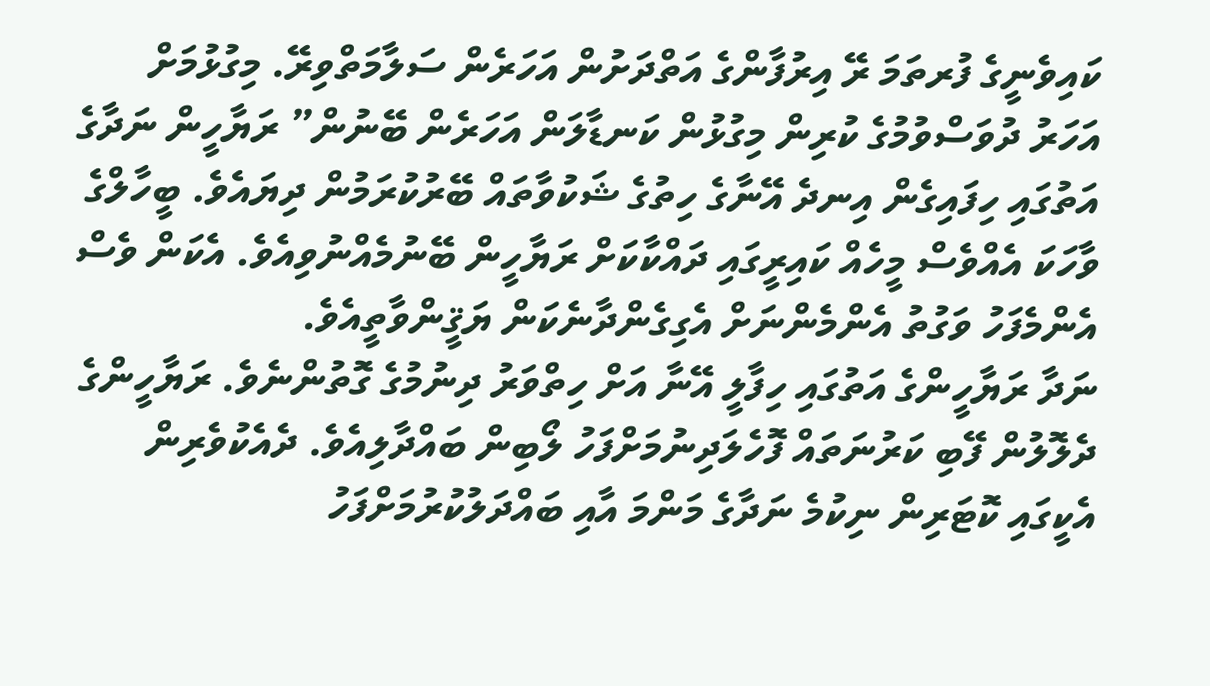ކައިވެނީގެ ފުރތަމަ ރޭ އިރުފާންގެ އަތްދަށުން އަހަރެން ސަލާމަތްވިރޭ. މިގުޅުމަށް އަހަރު ދުވަސްވުމުގެ ކުރިން މިގުޅުން ކަނޑާލަން އަހަރެން ބޭނުން” ރަޔާހީން ނަދާގެ އަތުގައި ހިފައިގެން އިނދެ އޭނާގެ ހިތުގެ ޝަކުވާތައް ބޭރުކުރަމުން ދިޔައެވެ. ބީހާލްގެ ވާހަކަ އެއްވެސް މީހެއް ކައިރީގައި ދައްކާކަށް ރަޔާހީން ބޭނުމެއްނުވިއެވެ. އެކަން ވެސް އެންމެފަހު ވަގުތު އެންމެންނަށް އެގިގެންދާނެކަން ޔަޤީންވާތީއެވެ.
ނަދާ ރަޔާހީންގެ އަތުގައި ހިފާލީ އޭނާ އަށް ހިތްވަރު ދިނުމުގެ ގޮތުންނެވެ. ރަޔާހީންގެ ދެލޮލުން ފޭބި ކަރުނަތައް ފޮހެލަދިނުމަށްފަހު ލޯބިން ބައްދާލިއެވެ. ދެއެކުވެރިން އެކީގައި ކޮޓަރިން ނިކުމެ ނަދާގެ މަންމަ އާއި ބައްދަލުކުރުމަށްފަހު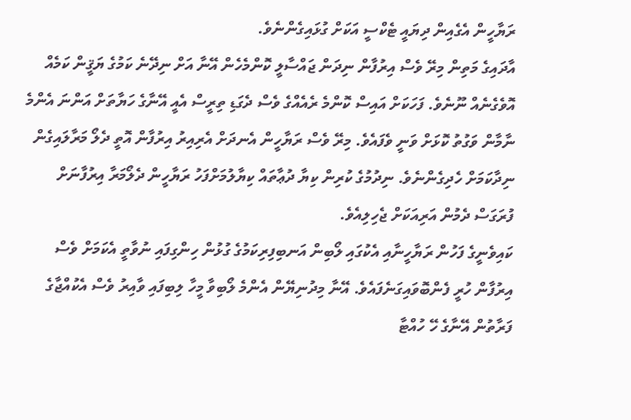ރަޔާހީން އެގެއިން ދިޔައީ ޓެކްސީ އަކަށް ގުޅައިގެންނެވެ.
އާދައިގެ މަތިން މިރޭ ވެސް އިރުފާން ނިދަން ޖައްސާލީ ކޮންމެހެން އޭނާ އަށް ނިދޭނެ ކަމުގެ ޔަޤީން ކަމެއް އޮވެގެނެއް ނޫނެވެ. ފަހަކަށް އައިސް ކޮންމެ ރެއެއްގެ ވެސް ދެގަޑި ތިރީސް އެއީ އޭނާގެ ހަޔާތަށް އަންނަ އެންމެ ނާމާން ވަގުތު ކޮޅަށް ވަނީ ވެފައެވެ. މިރޭ ވެސް ރަޔާހީން އެނދަށް އެރިއިރު އިރުފާން އޮތީ ދެލޯ މަރާލައިގެން ނިދާކަމަށް ހެދިގެންނެވެ. ނިދުމުގެ ކުރިން ކިޔާ ދުޢާތައް ކިޔާލުމަށްފަހު ރަޔާހީން ދެލޯމަރާ އިރުފާނަށް ފުރަގަސް ދެމުން އަރިއަކަށް ޖެހިލިއެވެ.
ކައިވެނީގެ ފަހުން ރަޔާހީނާއި އެކުގައި ލޯބިން އަނބިފިރިކަމުގެ ގުޅުން ހިންގިފައި ނުވާތީ އެކަމަށް ވެސް އިރުފާން ހުރީ ފެންބޮވައިގަނެފައެވެ. އޭނާ މިދުނިޔޭން އެންމެ ލޯބިވާ މީހާ ލިބިފައި ވާއިރު ވެސް އެކުއްޖާގެ ފަރާތުން އޭނާގެ ހޭ ހުއްޓާ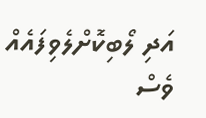އަދި ލޯބިކޮށްލެވިފައެއް ވެސް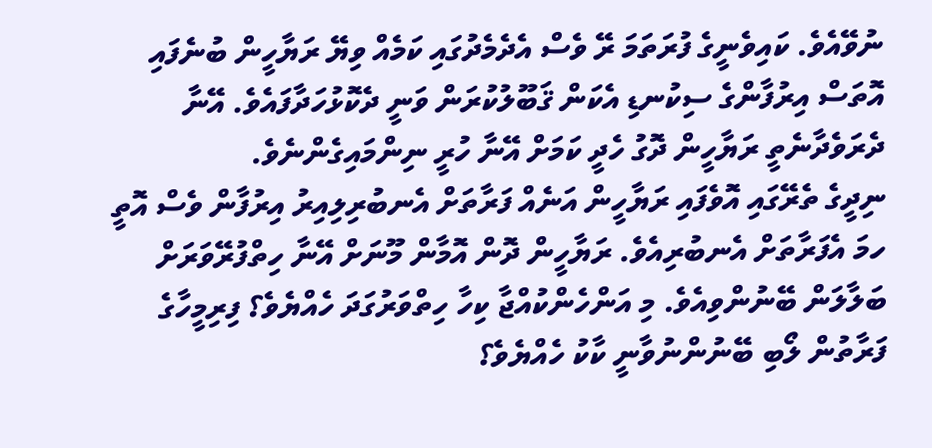ނުވޭއެވެ. ކައިވެނީގެ ފުރަތަމަ ރޭ ވެސް އެދެމެދުގައި ކަމެއް ވިޔޭ ރަޔާހީން ބުނެފައި އޮތަސް އިރުފާންގެ ސިކުނޑި އެކަން ޤަބޫލުކުރަން ވަނީ ދެކޮޅުހަދާފައެވެ. އޭނާ ދެރަވެދާނެތީ ރަޔާހީން ދޮގު ހެދީ ކަމަށް އޭނާ ހުރީ ނިންމައިގެންނެވެ.
ނިދީގެ ތެރޭގައި އޮވެފައި ރަޔާހީން އަނެއް ފަރާތަށް އެނބުރިލިއިރު އިރުފާން ވެސް އޮތީ ހމަ އެފަރާތަށް އެނބުރިއެވެ. ރަޔާހީން ދޮން އޮމާން މޫނަށް އޭނާ ހިތްފުރޭވަރަށް ބަލާލަން ބޭނުންވިއެވެ. މި އަންހެންކުއްޖާ ކިހާ ހިތްވަރުގަދަ ހެއްޔެވެ؟ ފިރިމީހާގެ ފަރާތުން ލޯބި ބޭނުންނުވާނީ ކާކު ހެއްޔެވެ؟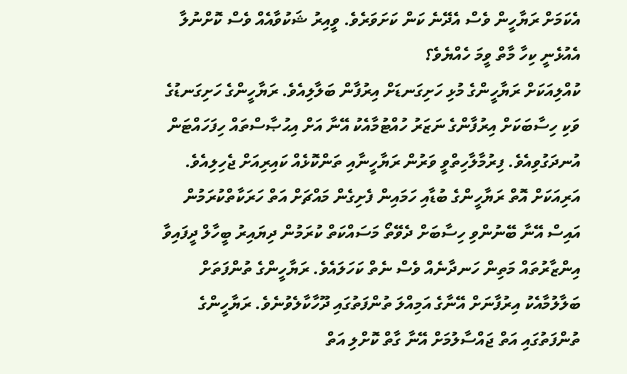އެކަމަށް ރަޔާހީން ވެސް އެދޭނެ ކަން ކަށަވަރެވެ. ވީއިރު ޝަކުވާއެއް ވެސް ކޮށްނުލާ އެއުޅެނީ ކިހާ މާތް ވީމަ ހެއްޔެވެ؟
ކުއްލިއަކަށް ރަޔާހީންގެ މުޅި ހަށިގަނޑަށް އިރުފާން ބަލާލިއެވެ. ރަޔާހީންގެ ހަށިގަނޑުގެ ވަކި ހިސާބަކަށް އިރުފާންގެ ނަޒަރު ހުއްޓުމާއެކު އޭނާ އަށް އިޙުޞާސްތައް ހިފަހައްޓަން އުނދަގުވިއެވެ. ފިރުމާލާހިތްވީ ވަރުން ރަޔާހީނާއި ތަންކޮޅެއް ކައިރިއަށް ޖެހިލިއެވެ. އަރިއަކަށް އޮތް ރަޔާހީންގެ ބުޑާއި ހަމައިން ފެށިގެން މައްޗަށް އަތް ހަރަކާތްކުރަމުން އައިސް އޭނާ ބޭނުންވި ހިސާބަށް ދެވޭތޯ މަސައްކަތް ކުރަމުން ދިޔައިރު ބީހާލް ދީފައިވާ އިންޒާރުތައް މަތިން ހަނދާނެއް ވެސް ނެތް ކަހަލައެވެ. ރަޔާހީންގެ ތުންފަތަށް ބަލާލުމާއެކު އިރުފާނަށް އޭނާގެ އަމިއްލަ ތުންފަތުގައި ދޫހާކާލެވުނެވެ. ރަޔާހީންގެ ތުންފަތުގައި އަތް ޖައްސާލުމަށް އޭނާ ގާތް ކޮށްލި އަތް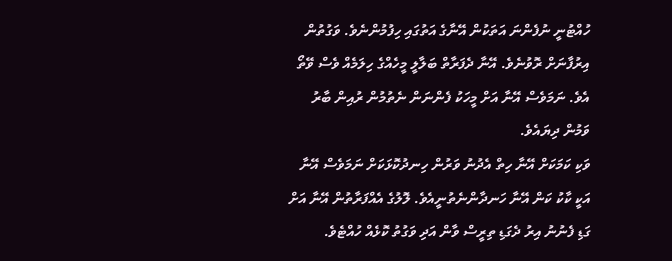ހުއްޓުނީ ނުފެންނަ އަތަކުން އޭނާގެ އަތުގައި ހިފުމުންނެވެ. ވަގުތުން އިރުފާނަށް ރޮވުނެވެ. އޭނާ ދެފަރާތް ބަލާލީ މީހެއްގެ ހިލަމެއް ވެސް ވޭތޯ އެވެ. ނަމަވެސް އޭނާ އަށް މީހަކު ފެންނަން ނެތުމުން ރުއިން ބާރު ވަމުން ދިޔައެވެ.
ވަކި ކަމަކަށް އޭނާ ހިތް އެދުނު ވަރުން ހިނދުކޮޅަކަށް ނަމަވެސް އޭނާ އަކީ ކާކު ކަން އޭނާ ހަނދާންނެތުނީއެވެ. ލޮލުގެ އެއްފަރާތުން އޭނާ އަށް ގަޑި ފެނުނު އިރު ދެގަޑި ތިރީސް ވާން އަދި ވަގުތު ކޮޅެއް ހުއްޓެވެ.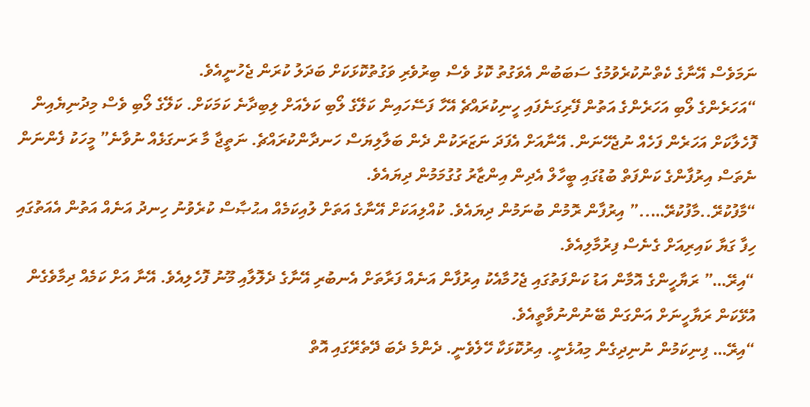ނަމަވެސް އޭނާގެ ކެތްނުކުރެވުމުގެ ސަބަބުން އެވަގުތު ކޮޅު ވެސް ބިރުވެރި ވަގުތުކޮޅަކަށް ބަދަލު ކުރަން ޖެހުނީއެވެ.
“އަހަރެންގެ ލޯބި އަހަރެންގެ އަތުން ފޭރިގަނެފައި ހީނިކުރައްޗެ އޭހާ ފަސޭހައިން ކަލޭގެ ލޯބި ކަލެއަށް ލިބިދާނެ ކަމަކަށް. ކަލޭގެ ލޯބި ވެސް މިދުނިޔެއިން ފޮހެލާކަށް އަހަރެން ފަހެއް ނުޖެހޭނަން. އޭނާއަށް އެފަދަ ނަޒަރަކުން ދެން ބަލާލިޔަސް ހަނދާންކުރައްޗެ. ނަތީޖާ މާ ރަނގަޅެއް ނުވާނެ” މީހަކު ފެންނަން ނެތަސް އިރުފާންގެ ކަންފަތް ބުޑުގައި ބީހާލް އެދިން އިންޒާރު ގުގުމަމުން ދިޔައެވެ.
“މާފުކުރޭ..މާފުކުރޭ…..” އިރުފާން ރޮމުން ބުނަމުން ދިޔައެވެ. ކުއްލިއަކަށް އޭނާގެ އަތަށް ލުއިކަމެއް އޙުޞާސް ކުރެވުނު ހިނދު އަނެއް އަތުން އެއަތުގައި ހިފާ ގަޔާ ކައިރިއަށް ގެނެސް ފިރުމާލިއެވެ.
“އިރޭ…” ރަޔާހީންގެ އޮމާން އަޑު ކަންފަތުގައި ޖެހުމާއެކު އިރުފާން އަނެއް ފަރާތަށް އެނބުރި އޭނާގެ ދެލޮލާއި މޫނު ފޮހެލިއެވެ. އޭނާ އަށް ކަމެއް ދިމާވެގެން އުޅޭކަން ރަޔާހީނަށް އަންގަން ބޭނުންނުވާތީއެވެ.
“އިރޭ… ފިނިކަމުން ނުނިދިގެން މިއުޅެނީ. އިރުކޮޅަކާ ހޭލެވެނީ. ދެންމެ ދެބަ ދޭތެރޭގައި އޮތް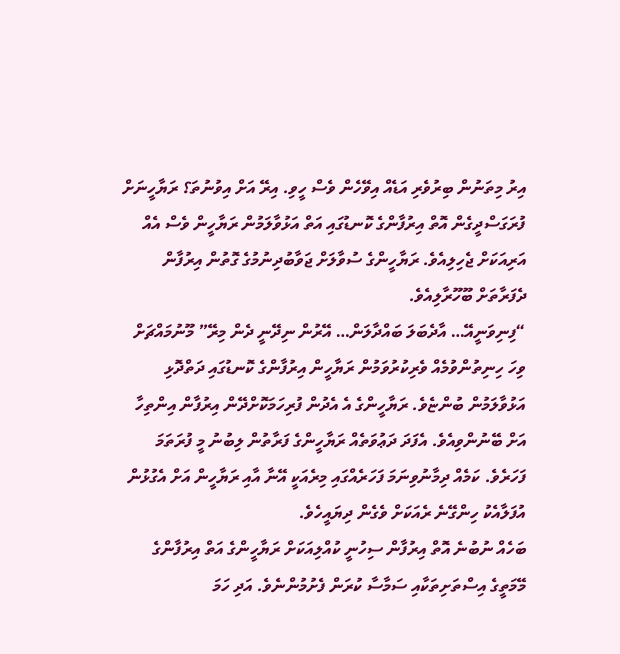އިރު މިތަނުން ބިރުވެރި އަޑެއް އިވޭހެން ވެސް ހީވި. އިރޭ އަށް އިވުނުތަ؟ ރަޔާހީނަށް ފުރަގަސްދީގެން އޮތް އިރުފާންގެ ކޮނޑުގައި އަތް އަޅުވާލަމުން ރަޔާހީން ވެސް އެއް އަރިއަކަށް ޖެހިލިއެވެ. ރަޔާހީންގެ ސުވާލަށް ޖަވާބުދިނުމުގެ ގޮތުން އިރުފާން ދެފަރާތަށް ބޫހޫރާލިއެވެ.
“ފިނިވަނީއޭ… އާދެބަލަ ބައްދާލަން… އޭރުން ނިދޭނީ ދެން މިރޭ” މޫނުމައްޗަށް ވިހަ ހިނިތުންވުމެއް ވެރިކުރުވަމުން ރަޔާހީން އިރުފާންގެ ކޮނޑުގައި ދަތްދޮޅި އަޅުވާލަމުން ބުންޏެވެ. ރަޔާހީންގެ އެ އެދުން ފުރިހަމަކޮށްދޭން އިރުފާން އިންތިހާ އަށް ބޭނުންވިއެވެ. އެފަދަ ދަޢުވަތެއް ރަޔާހީންގެ ފަރާތުން ލިބުނު މީ ފުރަތަމަ ފަހަރެވެ. ކަމެއް ދިމާނުވިނަމަ ފަހަރެއްގައި މިރެއަކީ އޭނާ އާއި ރަޔާހީން އަށް އެގުޅުން އުފަލާއެކު ހިންގޭނެ ރެއަކަށް ވެގެން ދިޔައީހެވެ.
ބަހެއް ނުބުނެ އޮތް އިރުފާން ސިހުނީ ކުއްލިއަކަށް ރަޔާހީންގެ އަތް އިރުފާންގެ މޭމަތީގެ އިސްތަށިތަކާއި ސަމާސާ ކުރަން ފެށުމުންނެވެ. އަދި ހަމަ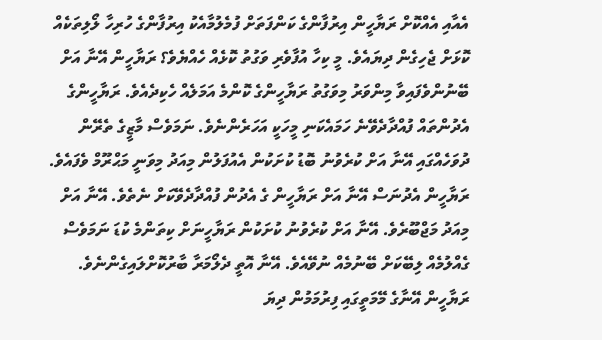އެއާއި އެއްކޮށް ރަޔާހީން އިރުފާންގެ ކަންފަތަށް ފުމެލުމާއެކު އިރުފާންގެ ހުރިހާ ލޯލިތަކެއް ކޮޅަށް ޖެހިގެން ދިޔައެވެ. މީ ކިހާ އުފާވެރި ވަގުތު ކޮޅެއް ހެއްޔެވެ؟ ރަޔާހީން އޭނާ އަށް ބޭނުންވެފައިވާ މިންވަރު މިވަގުތު ރަޔާހީންގެ ކޮންމެ އަމަލެއް ހެކިދެއެވެ. ރަޔާހީންގެ އެދުންތައް ފުއްދާދެވޭނެ ހަމައެކަނި މީހަކީ އަހަރެންނެވެ. ނަމަވެސް މާޒީގެ ތެރޭން ދުވަހެއްގައި އޭނާ އަށް ކުރެވުނު ބޮޑު ކުށަކުން އެއުފަލުން މިއަދު މިވަނީ މަޙްރޫމް ވެފައެވެ. ރަޔާހީން އެދުނަސް އޭނާ އަށް ރަޔާހީން ގެ އެދުން ފުއްދާދެވޭކަށް ނެތެވެ. އޭނާ އަށް މިއަދު މަޖްބޫރެވެ. އޭނާ އަށް ކުރެވުނު ކުށަކުން ރަޔާހީނަށް ކިތަންމެ ކުޑަ ނަމަވެސް ގެއްލުމެއް ލިބޭކަށް ބޭނުމެއް ނުވޭއެވެ. އޭނާ އޮތީ ދެލޯމަރާ ބާރުކޮށްލައިގެންނެވެ. ރަޔާހީން އޭނާގެ މޭމަތީގައި ފިރުމަމުން ދިޔަ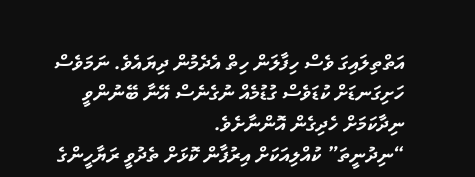އަތްތިލައިގަ ވެސް ހިފާލަން ހިތް އެދެމުން ދިޔައެވެ. ނަމަވެސް ހަށިގަނޑަށް ކުޑަވެސް ގުޑުމެއް ނުގެނެސް އޭނާ ބޭނުންވީ ނިދާކަމަށް ހެދިގެން އޮންނާށެވެ.
“ނިދުނީތަ” ކުއްލިއަކަށް އިރުފާން ކޮޅަށް ތެދުވީ ރަޔާހީންގެ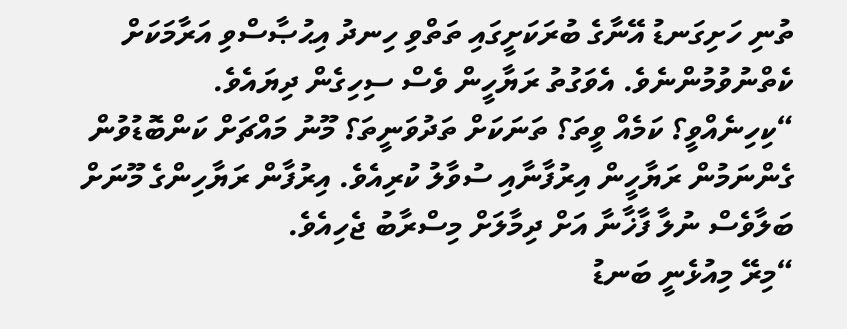ތުނި ހަށިގަނޑު އޭނާގެ ބުރަކަށީގައި ތަތްވި ހިނދު އިޙުޞާސްވި އަރާމަކަށް ކެތްނުވުމުންނެވެ. އެވަގުތު ރަޔާހީން ވެސް ސިހިގެން ދިޔައެވެ.
“ކިހިނެއްވީ؟ ކަމެއް ވީތަ؟ ތަނަކަށް ތަދުވަނީތަ؟ މޫނު މައްޗަށް ކަންބޮޑުވުން ގެންނަމުން ރަޔާހީން އިރުފާނާއި ސުވާލު ކުރިއެވެ. އިރުފާން ރަޔާހިންގެ މޫނަށް ބަލާވެސް ނުލާ ފާޚާނާ އަށް ދިމާލަށް މިސްރާބު ޖެހިއެވެ.
“މިރޭ މިއުޅެނީ ބަނޑު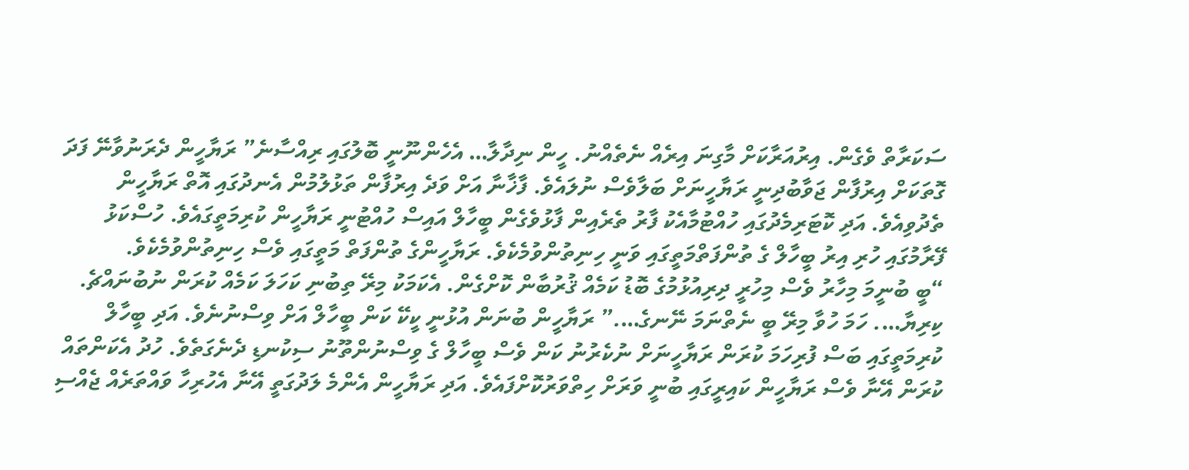ސަކަރާތް ވެގެން. އިރުއަރާކަށް މާގިނަ އިރެއް ނެތެއްނު. ހީން ނިދާލާ… އެހެންނޫނީ ބޮލުގައި ރިއްސާނެ” ރަޔާހީން ދެރަނުވާނޭ ފަދަ ގޮތަކަށް އިރުފާން ޖަވާބުދިނީ ރަޔާހީނަށް ބަލާވެސް ނުލައެވެ. ފާޚާނާ އަށް ވަދެ އިރުފާން ތަޅުލުމުން އެނދުގައި އޮތް ރަޔާހީން ތެދުވިއެވެ. އަދި ކޮޓަރިމެދުގައި ހުއްޓުމާއެކު ފާރު ތެރެއިން ފާޅުވެގެން ބީހާލް އައިސް ހުއްޓުނީ ރަޔާހީން ކުރިމަތީގައެވެ. ހުސްކަޅު ފޭރާމުގައި ހުރި އިރު ބީހާލް ގެ ތުންފަތްމަތީގައި ވަނީ ހިނިތުންވުމެކެވެ. ރަޔާހީންގެ ތުންފަތް މަތީގައި ވެސް ހިނިތުންވުމެކެވެ.
“ބީ ބުނީމަ މިހާރު ވެސް މިހުރީ ދިރިއުޅުމުގެ ބޮޑު ކަމެއް ޤުރުބާން ކޮށްގެން. އެކަމަކު މިރޭ ތިބުނި ކަހަލަ ކަމެއް ކުރަން ނުބުނައްޗެ. ކިރިޔާ…. ހަމަ ހުވާ މިރޭ ބީ ނެތްނަމަ ނޭނގެ….” ރަޔާހީން ބުނަން އުޅުނީ ކީކޭ ކަން ބީހާލް އަށް ވިސްނުނެވެ. އަދި ބީހާލް ކުރިމަތީގައި ބަސް ފުރިހަމަ ކުރަން ރަޔާހީނަށް ނުކެރުނު ކަން ވެސް ބީހާލް ގެ ވިސްނުންތޫނު ސިކުނޑި ދެނެގަތެވެ. ހުދު އެކަންތައް ކުރަން އޭނާ ވެސް ރަޔާހީން ކައިރީގައި ބުނީ ވަރަށް ހިތްވަރުކޮށްފައެވެ. އަދި ރަޔާހީން އެންމެ ލަދުގަތީ އޭނާ އެހުރިހާ ވައްތަރެއް ޖެއްސި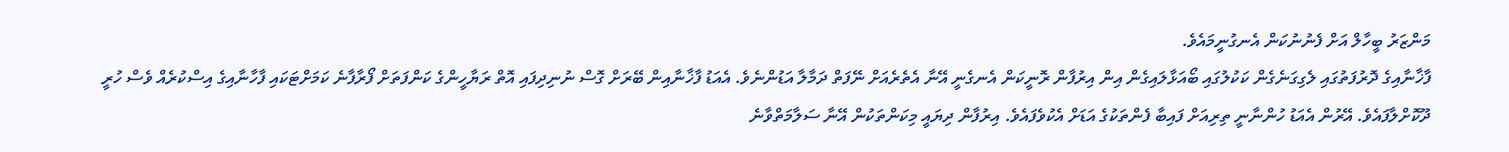މަންޒަރު ބީހާލް އަށް ފެނުނުކަން އެނގުނީމައެވެ.
ފާޚާނާއިގެ ދޮރުފަތުގައި ލެގިގަނެގެން ކަކުލުގައި ބޯއަޅާލައިގެން އިން އިރުފާން ރޮނީކަން އެނގެނީ އޭނާ އެތެރެއަށް ނޭފަތް ދަމާލާ އަޑުންނެވެ. އެއަޑު ފާޚާނާއިން ބޭރަށް ގޮސް ނުނިދިފައި އޮތް ރަޔާހީންގެ ކަންފަތަށް ފޯރާފާނެ ކަމަށްޓަކައި ފާހާނާއިގެ އިސްކުރެއް ވެސް ހުރީ ދޫކޮށްލާފައެވެ. އޭރުން އެއަޑު ހުންނާނީ ތިރިއަށް ފައިބާ ފެންތަކުގެ އަޑަށް އެކުވެފައެވެ. އިރުފާން ދިޔައީ މިކަންތަކުން އޭނާ ސަލާމަތްވާނެ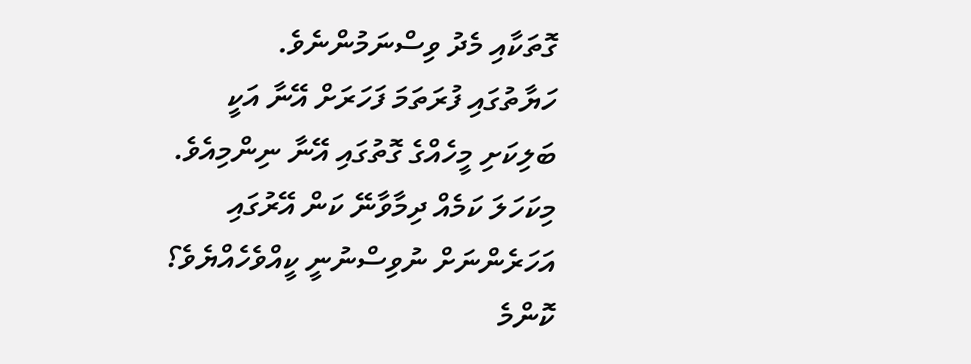ގޮތަކާއި މެދު ވިސްނަމުންނެވެ.
ހަޔާތުގައި ފުރަތަމަ ފަހަރަށް އޭނާ އަކީ ބަލިކަށި މީހެއްގެ ގޮތުގައި އޭނާ ނިންމިއެވެ. މިކަހަލަ ކަމެއް ދިމާވާނޭ ކަން އޭރުގައި އަހަރެންނަށް ނުވިސްނުނީ ކީއްވެހެއްޔެވެ؟ ކޮންމެ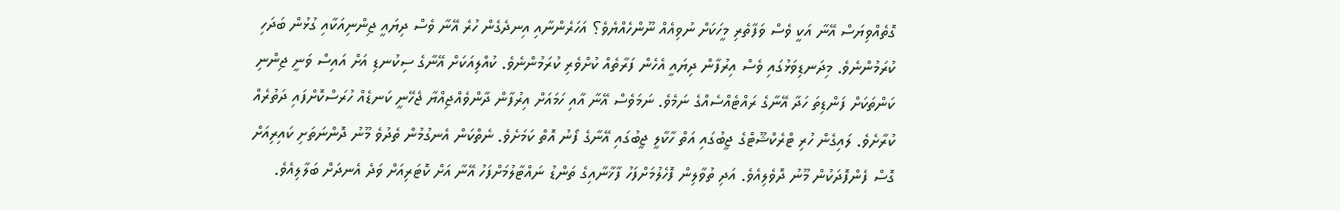ގޮތެއްވިޔަސް އޭނާ އަކީ ވެސް ވަފާތެރި މީހަކަށް ނުވިއެއް ނޫންހެއްޔެވެ؟ އަހަރެންނާއި އިނދެގެން ހުރެ އޭނާ ވެސް ދިޔައީ ޖިންނިއަކާއި ގުޅުން ބަދަހި ކުރަމުންނެވެ. މިދަނޑިވަޅުގައި ވެސް އިރުފާން ދިޔައީ އެހެން ފަރާތެއް ކުށްވެރި ކުރަމުންނެވެ. ކުއްލިއަކަށް އޭނާގެ ސިކުނޑި އަށް އައިސް ވަނީ ޖިންނި ކަންތަކަށް ފަންޑިތަ ހަދާ އޭނާގެ ރައްޓެއްސެއްގެ ނަމެވެ. ނަމަވެސް އޭނާ އާއި ހަމައަށް އިރުފާން ދާންވެއްޖިއްޔާ ޖެހޭނީ ކަނޑެއް ހުރަސްކޮށްފައި ދަތުރެއް ކުރާށެވެ. ލައިގެން ހުރި ޓްރެކްޝޫޓްގެ ޖީބުގައި އަތް ހާކާލީ ޖީބުގައި އޭނާގެ ފޯނު އޮތް ކަމަށެވެ. ނެތްކަން އެނގުމުން ތެދުވެ މޫނު ދޮންނަތަށި ކައިރިއަށް ގޮސް ފެންފޮދަކުން މޫނު ދޮވެލިއެވެ. އަދި ތުވާލިން ފޮހެލުމަށްފަހު ފާޚާނާއިގެ ތަންޑު ނައްޓާލުމަށްފަހު އޭނާ އަށް ކޮޓަރިއަށް ވަދެ އެނދަށް ބަލާލިއެވެ.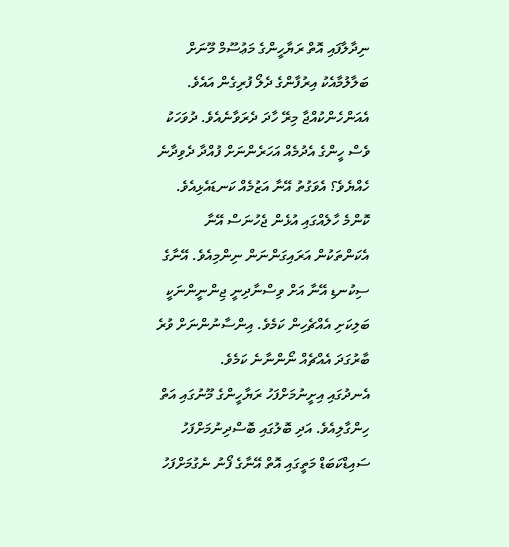ނިދާލާފައި އޮތް ރަޔާހީންގެ މަޢުސޫމް މޫނަށް ބަލާލުމާއެކު އިރުފާންގެ ދެލޯ ފުރިގެން އައެވެ. އެއަންހެންކުއްޖާ މިރޭ ހާދަ ދެރަވާނެއެވެ. ދުވަހަކު ވެސް ހީންގެ އެދުމެއް އަހަރެންނަށް ފުއްދާ ދެވިދާނެ ހެއްޔެވެ؟ އެވަގުތު އޭނާ އަޒުމެއް ކަނޑައެޅިއެވެ. ކޮންމެ ހާލެއްގައި އުޅެން ޖެހުނަސް އޭނާ އެކަންތަކުން އަރައިގަންނަން ނިންމިއެވެ. އޭނާގެ ސިކުނޑި އޭނާ އަށް ވިސްނާދިނީ ޖިންނީންނަކީ ބަލިކަށި އެއްޗެހިން ކަމެވެ. އިންސާނުންނަށް ވުރެ ބާރުގަދަ އެއްޗެއް ނޯންނާނެ ކަމެވެ.
އެނދުގައި އިށީނުމަށްފަހު ރަޔާހީންގެ މޫނުގައި އަތް ހިންގާލިއެވެ. އަދި ބޮލުގައި ބޮސްދިނުމަށްފަހު ސައިޑްކަބަޑް މަތީގައި އޮތް އޭނާގެ ފޯނު ނެގުމަށްފަހު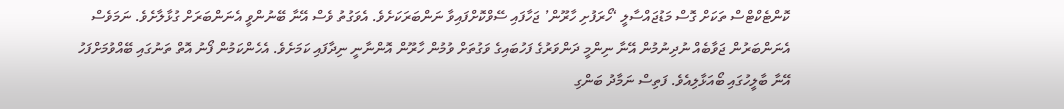ކޮންޓެކްޓްސް ތަކަށް ގޮސް މަޑުޖައްސާލީ ‘ހޯރަފުށި ހާރޫން’ ޖަހާފައި ސޭވްކޮށްފައިވާ ނަންބަރަކަށެވެ. އެވަގުތު ވެސް އޭނާ ބޭނުންވީ އެނަންބަރަށް ގުޅާލާށެވެ. ނަމަވެސް އެނަންބަރުން ޖަވާބެއް ނުދިނުމުން އޭނާ ނިންމީ ދަންވަރުގެ ފަހުބައިގެ ވަގުތަށް ވުމުން ހާރޫން އޮންނާނީ ނިދާފައި ކަމަށެވެ. އެހެންކަމުން ފޯނު އޮތް ތަނުގައި ބޭއްވުމަށްފަހު އޭނާ ބާލީހުގައި ބޯއަޅާލިއެވެ. ފަތިސް ނަމާދު ބަންގި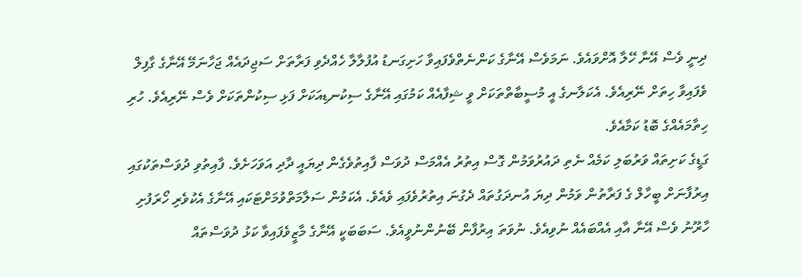ދިނީ ވެސް އޭނާ ހޭލާ އޮށްވައެވެ. ނަމަވެސް އޭނާގެ ކަންނެތްވެފައިވާ ހަށިގަނޑު އުފުލާލާ ހެއްދެވި ފަރާތަށް ސަޖިދައެއް ޖަހާނަމޭ އޭނާގެ ގާފިލް ވެފައިވާ ހިތަށް ނޭރިއެވެ. އެކަލާނގެ އީ މުސީބާތްތަކަށް ވީ ޝިފާއެއް ކަމުގައި އޭނާގެ ސިކުނޑިއަކަށް ފަޅި ސިކުންތަކަށް ވެސް ނޭރިއެވެ. ހުރި ހިތާމައެއްގެ ބޮޑު ކަމާއެވެ.
ގަޑީގެ ކަށިތައް ވަރުބަލި ކަމެއް ނެތި ދައުރުވަމުން ގޮސް އިތުރު އެއްމަސް ދުވަސް ފާއިތުވެގެން ދިޔައީ ދާދި އަވަހަށެވެ. ފާއިތުވި ދުވަސްތަކުގައި އިރުފާނަށް ބީހާލް ގެ ފަރާތުން ވަމުން ދިޔަ އުނދަގުތައް ދެގުނަ އިތުރުވެފައި ވެއެވެ. އެކަމުން ސަލާމަތްވުމަށްޓަކައި އޭނާގެ އެކުވެރި ހޯރަފުށި ހާރޫނު ވެސް އޭނާ އާއި އެއްބައެއް ނުވިއެވެ. ނުވަތަ އިރުފާން ބޭނުންނުވީއެވެ. ސަބަބަކީ އޭނާގެ މާޒީވެފައިވާ ކަޅު ދުވަސްތައް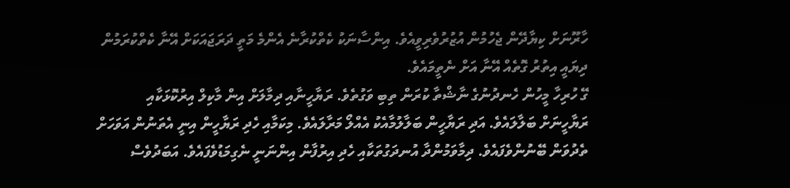ހާރޫނަށް ކިޔާދޭން ޖެހުމުން އުޒުރުވެރިވީއެވެ. އިންސާނަކު ކެތްކުރާނެ އެންމެ މަތީ ދަރަޖައަކަށް އޭނާ ކެތްކުރަމުން ދިޔައީ އިތުރު ގޮތެއް އޭނާ އަށް ނެތީމައެވެ.
ގޭ ހުރިހާ މީހުން ހެނދުނުގެ ނާޝްތާ ކުރަން ތިބި ވަގުތެވެ. ރަޔާހީނާއި ދިމާލަށް އިން މާކިލް އިރުކޮޅަކާއި ރަޔާހީނަށް ބަލާލައެވެ. އަދި ރަޔާހީން ބަލާލުމާއެކު އެއްލޯ މަރާލައެވެ. މިކަމާއި ހެދި ރަޔާހީން އިނީ އެތަނުން އަވަހަށް ތެދުވަން ބޭނުންވެފައެވެ. ދިމާވަމުންދާ އުނދަގުތަކާއި ހެދި އިރުފާން އިންނަނީ ނެގިމަޑުވެފައެވެ. އަބަދުވެސް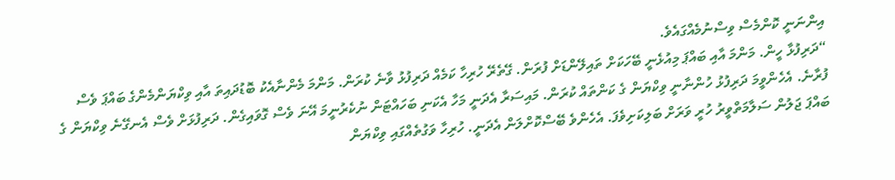އިންނަނީ ކޮންމެސް ވިސްނުމެއްގައެވެ.
“ދަރިފުޅާ ހީން. މަންމަ އާއި ބައްޕަ މިއުޅެނީ ބޭހަކަށް ތައިލޭންޑަށް ފުރަން. ގޭތެރޭ ހުރިހާ ކަމެއް ދަރިފުޅު ވާނެ ކުރަން. މަންމަ މެންނާއެކު ބޮޑުދައިތަ އާއި ވިކްޔަންމެންގެ ބައްޕަ ވެސް ފުރާނެ. އެހެންވީމަ ދަރިފުޅު ހުންނާނީ ވިކްޔަން ގެ ކަންތައް ކުރަން. މައިސަރާ އެދަނީ މަހާ އެކަނި ބަހައްޓަން ނުކެރުނީމަ އޭނަ ވެސް ގޮވައިގެން. ދަރިފުޅަށް ވެސް އެނގޭނެ ވިކްޔަން ގެ ބައްޕަ ޖަލުން ސަލާމަތްވީރު ހުރީ ވަރަށް ބަލިކަށިވެފަ. އެހެންވެ ބޭސްކޮށްލަން އެދަނީ. ހުރިހާ ވަގުތެއްގައި ވިކްޔަން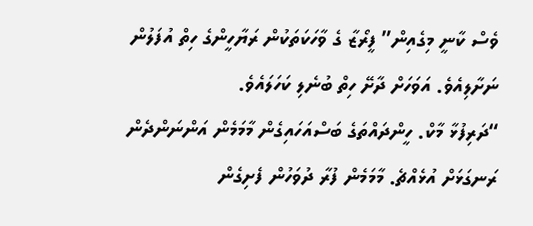ވެސް ކާނީ މިގެއިން” ފީރޯޒާ ގެ ވާހަކަތަކުން ރަޔާހީންގެ ހިތް އުފަލުން ނަށާލިއެވެ. އަވަހަށް ދާށޭ ހިތް ބުނެލި ކަހަލައެވެ.
“ދަރިފުޅާ މާކް. ހީންދައްތަގެ ބަސްއަހައިގެން މާމަމެން އަންނަންދެން ރަނގަޅަށް އުޅެއްޗެ. މާމަމެން ފުރާ ދުވަހުން ފެށިގެން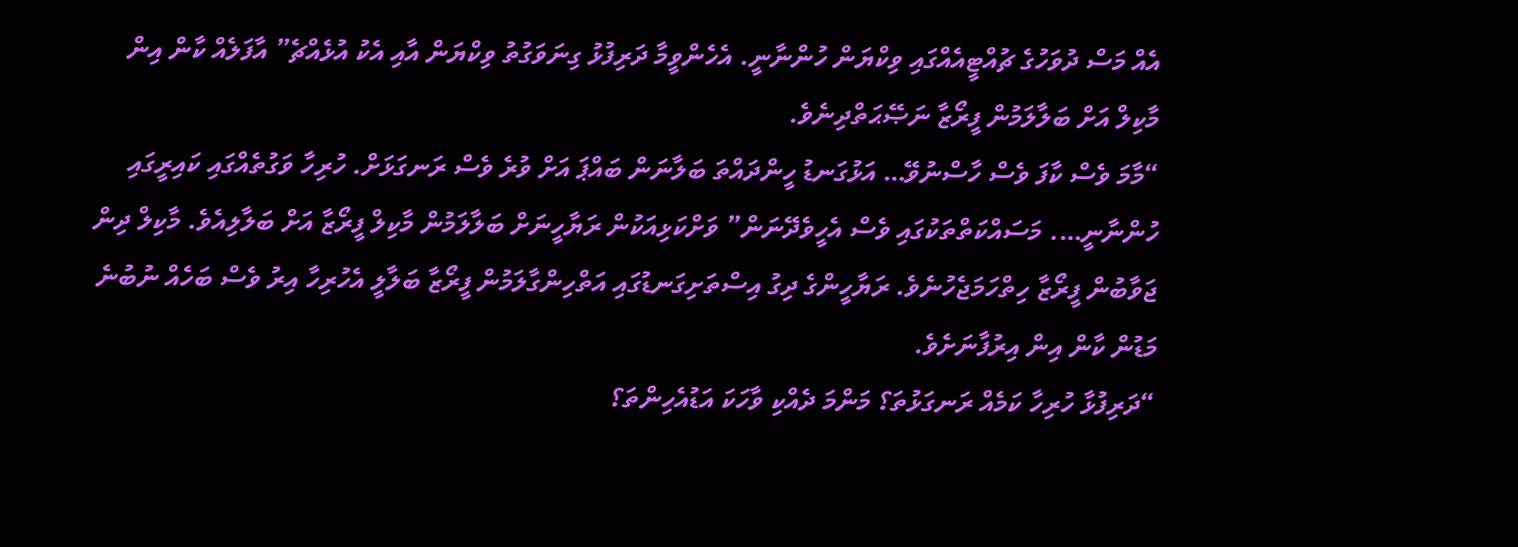އެއް މަސް ދުވަހުގެ ޗުއްޓީއެއްގައި ވިކްޔަން ހުންނާނީ. އެހެންވީމާ ދަރިފުޅު ގިނަވަގުތު ވިކްޔަން އާއި އެކު އުޅެއްޗެ” އާފަލެއް ކާން އިން މާކިލް އަށް ބަލާލަމުން ފީރޯޒާ ނަޞޭޙަތްދިނެވެ.
“މާމަ ވެސް ކާފަ ވެސް ހާސްނުވޭ… އަޅުގަނޑު ހީންދައްތަ ބަލާނަން ބައްޕަ އަށް ވުރެ ވެސް ރަނގަޅަށް. ހުރިހާ ވަގުތެއްގައި ކައިރީގައި ހުންނާނީ…. މަސައްކަތްތަކުގައި ވެސް އެހީވެދޭނަން” ވަށްކަޅިއަކުން ރަޔާހީނަށް ބަލާލަމުން މާކިލް ފީރޯޒާ އަށް ބަލާލިއެވެ. މާކިލް ދިން ޖަވާބުން ފީރޯޒާ ހިތްހަމަޖެހުނެވެ. ރަޔާހީންގެ ދިގު އިސްތަށިގަނޑުގައި އަތްހިންގާލަމުން ފީރޯޒާ ބަލާލީ އެހުރިހާ އިރު ވެސް ބަހެއް ނުބުނެ މަޑުން ކާން އިން އިރުފާނަށެވެ.
“ދަރިފުޅާ ހުރިހާ ކަމެއް ރަނގަޅުތަ؟ މަންމަ ދެއްކި ވާހަކަ އަޑުއެހިންތަ؟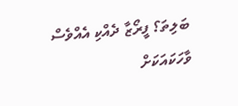ބަލިތަ؟ ފީރޯޒާ ދެއްކި އެއްވެސް ވާހަކައަކަށް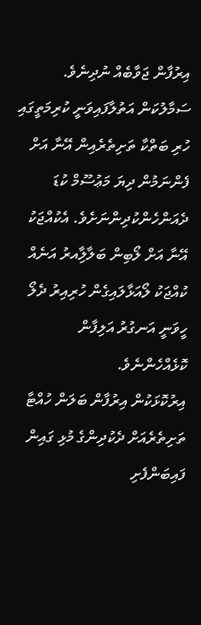އިރުފާން ޖަވާބެއް ނުދިނެވެ. ސަމާލުކަން އަތުލާފައިވަނީ ކުރިމަތީގައި ހުރި ބަތްކާ ތަށިތެރެއިން އޭނާ އަށް ފެންނަމުން ދިޔަ މަޢުސޫމް ކުޑަ ދެއަންހެންކުދިންނަށެވެ. އެކުއްޖަކު އޭނާ އަށް ލޯބިން ބަލާލާިއރު އަނެއް ކުއްޖަކު ލޯއަޅާލައިގެން ހުރިއިރު ދެލޯ ހީވަނީ އަނގުރު އަލިފާން ކޮޅެއްހެންނެވެ.
އިރުކޮޅަކުން އިރުފާން ބަލަން ހުއްޓާ ތަށިތެރެއަށް ދެކުދިންގެ މުޅި ގައިން ފައިބަންފެށި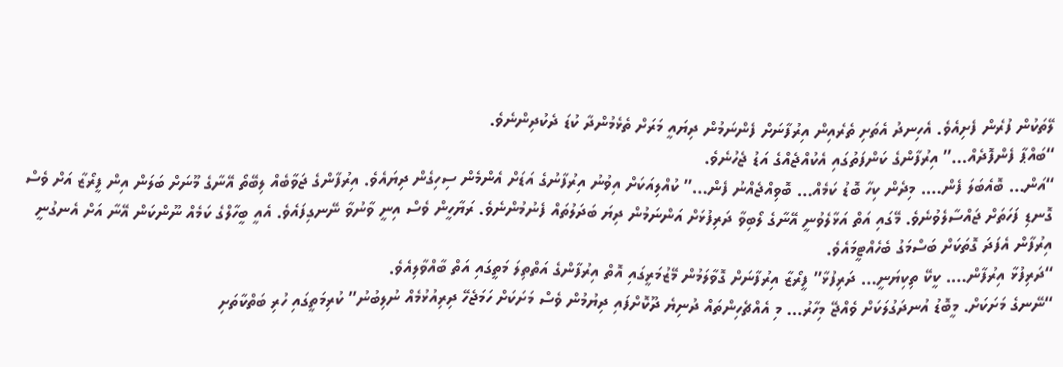ލޭތަކުން ފުރެން ފެށިއެވެ. އެހިނދު އެތަށި ތެރެއިން އިރުފާނަށް ފެންނަމުން ދިޔައީ މަރަށް ތެޅެމުންދާ ކުޑަ ދެކުދިންނެވެ.
“ބައްޕާ ފެންފޮދެއް…” އިރުފާންގެ ކަންފަތުގައި އެކުއްޖެއްގެ އަޑު ޖެހުނެވެ.
“އަން… ބޮއެބަލަ ފެން…. މިދެން ކިހާ ބޮޑު ކަމެއް… ބޮވިއްޖެއްނު ފެން…” ކުއްލިއަކަށް އިވުނު އިރުފާނުގެ އަޑަށް އެންމެން ސިހިގެން ދިޔައެވެ. އިރުފާންގެ ޖަވާބެއް ލިބޭތޯ އޭނާގެ މޫނަށް ބަލަން އިން ފީރޯޒާ އަށް ވެސް ގޮނޑި ފަހަތަށް ޖައްސާލެވުނެވެ. މޭގައި އަތް އަޅާލެވުނީ އޭނާގެ ލޯބިވާ ދަރިފުޅަށް އަންނަމުން ދިޔަ ބަދަލުތައް ފެނުމުންނެވެ. ރަޔާހީން ވެސް އިނީ ވާނުވާ ނޭނގިފައެވެ. އެއީ ބީހާލްގެ ކަމެއް ނޫންކަން އޭނާ އަށް އެނގުނީ އިރުފާން އެފަދަ ގޮތަކަށް ބަސްމަގު ބެހެއްޓީމައެވެ.
“ދަރިފުޅާ އިރުފާން…. ކީކޭ ތިކިޔަނީ… ދަރިފުޅާ” ފީރޯޒާ އިރުފާނަށް ގޮވާލަމުން މޭޒުމަރީގައި އޮތް އިރުފާންގެ އަތްތިލަ މަތީގައި އަތް ބާއްވާލިއެވެ.
“ނޭނގެ މަށަކަށް. މީބޮޑު އުނދަގުލަކަށް ވެއްޖޭ މިހާރު… މި އެއްޗެހިންތައް ދުނިޔެ ދޫކޮށްފައި ދިޔުމުން ވެސް މަށަކަށް ހަމަޖެހޭ ދިރިއުޅުމެއް ނުލިބުނު” ކުރިމަތީގައި ހުރި ބަތްކާތަށި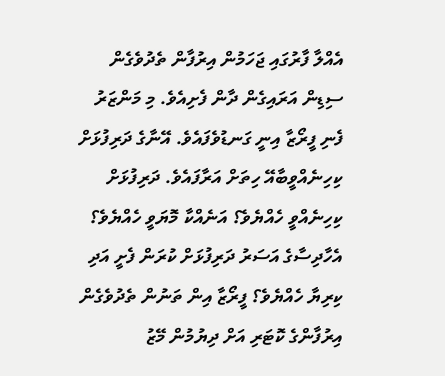އެއްލާ ފާރުގައި ޖަހަމުން އިރުފާން ތެދުވެގެން ސިޑިން އަރައިގެން ދާން ފެށިއެވެ. މި މަންޒަރު ފެނި ފީރޯޒާ އިނީ ގަނޑުވެފައެވެ. އޭނާގެ ދަރިފުޅަށް ކިހިނެއްވީބާއޭ ހިތަށް އަރާފައެވެ. ދަރިފުޅަށް ކިހިނެއްވީ ހެއްޔެވެ؟ އަނެއްކާ މޮޔަވީ ހެއްޔެވެ؟ އެހާދިސާގެ އަސަރު ދަރިފުޅަށް ކުރަން ފެށީ އަދި ކިރިޔާ ހެއްޔެވެ؟ ފީރޯޒާ އިން ތަނުން ތެދުވެގެން އިރުފާންގެ ކޮޓަރި އަށް ދިޔުމުން މޭޒު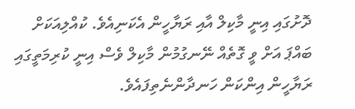ދޮށުގައި އިނީ މާކިލް އާއި ރަޔާހީން އެކަނިއެވެ. ކުއްލިއަކަށް ބައްޕަ އަށް ވީ ގޮތެއް ނޭނގުމުން މާކިލް ވެސް އިނީ ކުރިމަތީގައި ރަޔާހީން އިންކަން ހަނދާންނެތިފައެވެ.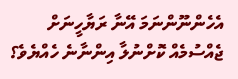އެހެންނޫންނަމަ އޭނާ ރަޔާހީނަށް ޖެއްސުމެއް ކޮށްނުލާ އިންނާނެ ހެއްޔެވެ؟